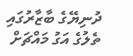ދުނިޔޭގެ ބާޒާރުގައި ތެލުގެ އަގު މައްޗަށް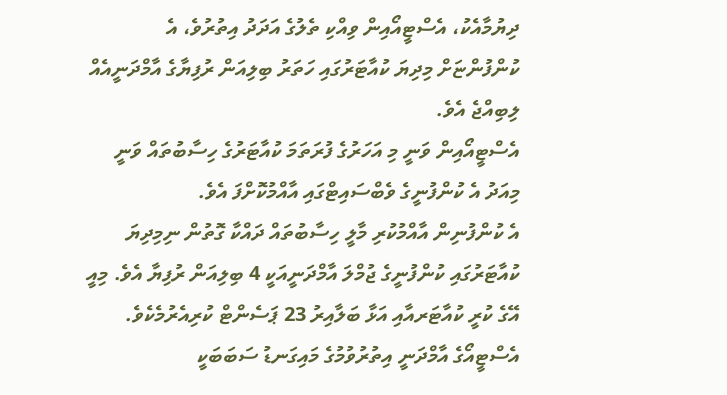ދިޔުމާއެކު، އެސްޓީއޯއިން ވިއްކި ތެލުގެ އަދަދު އިތުރުވެ، އެ ކުންފުންޏަށް މިދިޔަ ކުއާޓަރުގައި ހަތަރު ބިލިއަން ރުފިޔާގެ އާމްދަނީއެއް ލިބިއްޖެ އެވެ.
އެސްޓީއޯއިން ވަނީ މި އަހަރުގެ ފުރަތަމަ ކުއާޓަރުގެ ހިސާބުތައް ވަނީ މިއަދު އެ ކުންފުނީގެ ވެބްސައިޓްގައި އާއްމުކޮށްފަ އެވެ.
އެ ކުންފުނިން އާއްމުކުރި މާލީ ހިސާބުތައް ދައްކާ ގޮތުން ނިމިދިޔަ ކުއާޓަރުގައި ކުންފުނީގެ ޖުމްލަ އާމްދަނީއަކީ 4 ބިލިއަން ރުފިޔާ އެވެ. މިއީ އޭގެ ކުރީ ކުއާޓަރއާއި އަޅާ ބަލާއިރު 23 ޕަސެންޓް ކުރިއެރުމެކެވެ.
އެސްޓީއޯގެ އާމްދަނީ އިތުރުވުމުގެ މައިގަނޑު ސަބަބަކީ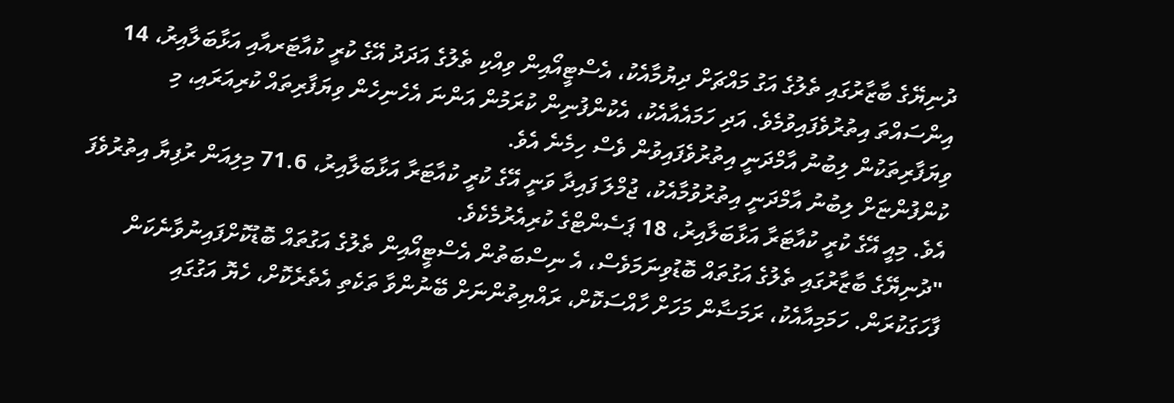ދުނިޔޭގެ ބާޒާރުގައި ތެލުގެ އަގު މައްޗަށް ދިޔުމާއެކު، އެސްޓީއޯއިން ވިއްކި ތެލުގެ އަދަދު އޭގެ ކުރީ ކުއާޓަރއާއި އަޅާބަލާއިރު، 14 އިންސައްތަ އިތުރުވެފައިވުމެވެ. އަދި ހަމައެއާއެކު، އެކުންފުނިން ކުރަމުން އަންނަ އެހެނިހެން ވިޔަފާރިތައް ކުރިއަރައި، މި ވިޔަފާރިތަކުން ލިބުނު އާމްދަނީ އިތުރުވެފައިވުން ވެސް ހިމެނެ އެވެ.
ކުންފުންޏަށް ލިބުނު އާމްދަނީ އިތުރުވުމާއެކު، ޖުމްލަ ފައިދާ ވަނީ އޭގެ ކުރީ ކުއާޓަރާ އަޅާބަލާއިރު، 71.6 މިލިއަން ރުފިޔާ އިތުރުވެފަ އެވެ. މިއީ އޭގެ ކުރީ ކުއާޓަރާ އަޅާބަލާއިރު، 18 ޕަސެންޓްގެ ކުރިއެރުމެކެވެ.
"ދުނިޔޭގެ ބާޒާރުގައި ތެލުގެ އަގުތައް ބޮޑުވިނަމަވެސް، އެ ނިސްބަތުން އެސްޓީއޯއިން ތެލުގެ އަގުތައް ބޮޑުކޮށްފައިނުވާނެކަން ފާހަގަކުރަން. ހަމަމިއާއެކު، ރަމަޟާން މަހަށް ހާއްސަކޮށް، ރައްޔިތުންނަށް ބޭނުންވާ ތަކެތި އެތެރެކޮށް، ހެޔޮ އަގުގައި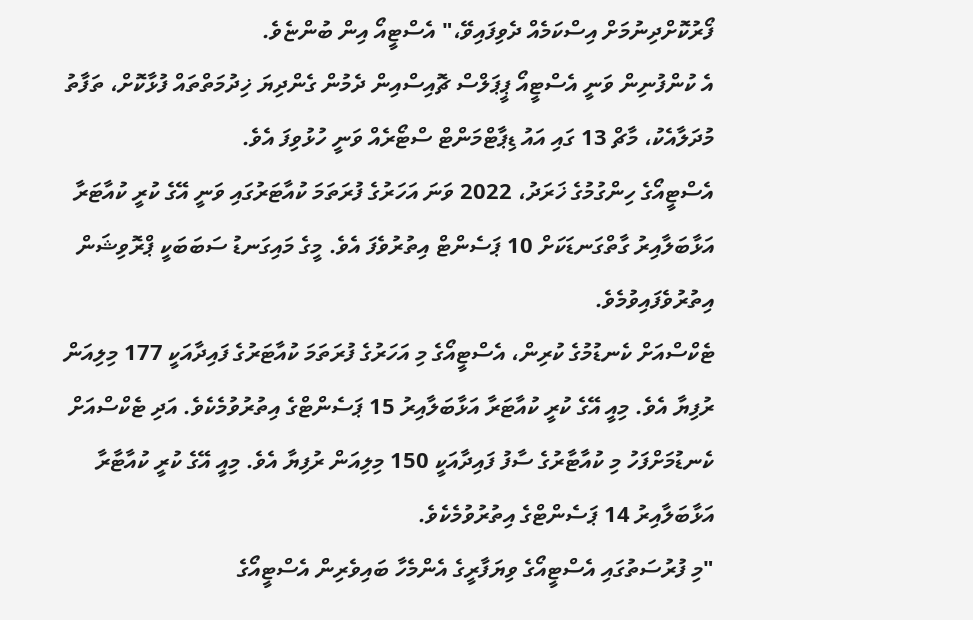ފޯރުކޮށްދިނުމަށް އިސްކަމެއް ދެވިފައިވޭ،" އެސްޓީއޯ އިން ބުންޏެވެ.
އެ ކުންފުނިން ވަނީ އެސްޓީއޯ ޕީޕަލްސް ޗޮއިސްއިން ދެމުން ގެންދިޔަ ޚިދުމަތްތައް ފުޅާކޮށް، ތަފާތު މުދަލާއެކު، މާޗް 13 ގައި އައު ޑިޕާޓްމަންޓް ސްޓޯރެއް ވަނީ ހުޅުވިފަ އެވެ.
އެސްޓީއޯގެ ހިންގުމުގެ ޚަރަދު، 2022 ވަނަ އަހަރުގެ ފުރަތަމަ ކުއާޓަރުގައި ވަނީ އޭގެ ކުރީ ކުއާޓަރާ އަޅާބަލާއިރު ގާތްގަނޑަކަށް 10 ޕަސެންޓް އިތުރުވެފަ އެވެ. މީގެ މައިގަނޑު ސަބަބަކީ ޕްރޮވިޝަން އިތުރުވެފައިވުމެވެ.
ޓެކްސްއަށް ކެނޑުމުގެ ކުރިން، އެސްޓީއޯގެ މި އަހަރުގެ ފުރަތަމަ ކުއާޓަރުގެ ފައިދާއަކީ 177 މިލިއަން ރުފިޔާ އެވެ. މިއީ އޭގެ ކުރީ ކުއާޓަރާ އަޅާބަލާއިރު 15 ޕަސެންޓްގެ އިތުރުވުމެކެވެ. އަދި ޓެކްސްއަށް ކެނޑުމަށްފަހު މި ކުއާޓާރުގެ ސާފު ފައިދާއަކީ 150 މިލިއަން ރުފިޔާ އެވެ. މިއީ އޭގެ ކުރީ ކުއާޓާރާ އަޅާބަލާއިރު 14 ޕަސެންޓްގެ އިތުރުވުމެކެވެ.
"މި ފުރުސަތުގައި އެސްޓީއޯގެ ވިޔަފާރީގެ އެންމެހާ ބައިވެރިން އެސްޓީއޯގެ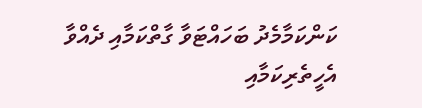ކަންކަމާމެދު ބަހައްޓަވާ ގާތްކަމާއި ދެއްވާ އެހީތެރިކަމާއި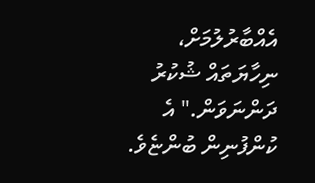އެއްބާރުލުމަށް، ނިހާޔަތައް ޝުކުރު ދަންނަވަން." އެ ކުންފުނިން ބުންޏެވެ.